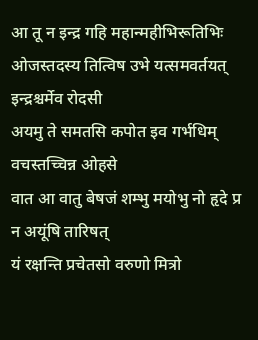आ तू न इन्द्र गहि महान्महीभिरूतिभिः
ओजस्तदस्य तित्विष उभे यत्समवर्तयत् इन्द्रश्चर्मेव रोदसी
अयमु ते समतसि कपोत इव गर्भधिम् वचस्तच्चिन्न ओहसे
वात आ वातु बेषजं शम्भु मयोभु नो हृदे प्र न अयूंषि तारिषत्
यं रक्षन्ति प्रचेतसो वरुणो मित्रो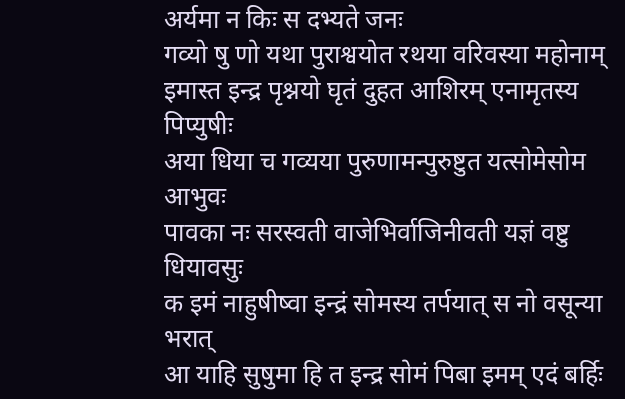अर्यमा न किः स दभ्यते जनः
गव्यो षु णो यथा पुराश्वयोत रथया वरिवस्या महोनाम्
इमास्त इन्द्र पृश्नयो घृतं दुहत आशिरम् एनामृतस्य पिप्युषीः
अया धिया च गव्यया पुरुणामन्पुरुष्टुत यत्सोमेसोम आभुवः
पावका नः सरस्वती वाजेभिर्वाजिनीवती यज्ञं वष्टु धियावसुः
क इमं नाहुषीष्वा इन्द्रं सोमस्य तर्पयात् स नो वसून्या भरात्
आ याहि सुषुमा हि त इन्द्र सोमं पिबा इमम् एदं बर्हिः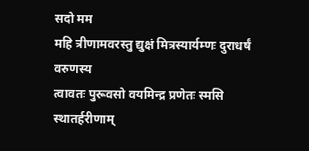सदो मम
महि त्रीणामवरस्तु द्युक्षं मित्रस्यार्यम्णः दुराधर्षं वरुणस्य
त्वावतः पुरूवसो वयमिन्द्र प्रणेतः स्मसि स्थातर्हरीणाम्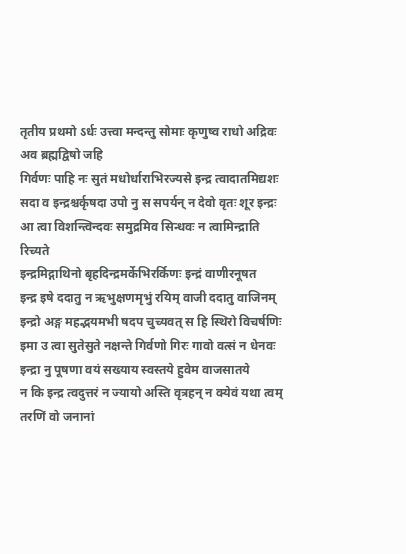तृतीय प्रथमो ऽर्धः उत्त्वा मन्दन्तु सोमाः कृणुष्व राधो अद्रिवः अव ब्रह्मद्विषो जहि
गिर्वणः पाहि नः सुतं मधोर्धाराभिरज्यसे इन्द्र त्वादातमिद्यशः
सदा व इन्द्रश्चर्कृषदा उपो नु स सपर्यन् न देवो वृतः शूर इन्द्रः
आ त्वा विशन्त्विन्दवः समुद्रमिव सिन्धवः न त्वामिन्द्राति रिच्यते
इन्द्रमिद्गाथिनो बृहदिन्द्रमर्केभिरर्किणः इन्द्रं वाणीरनूषत
इन्द्र इषे ददातु न ऋभुक्षणमृभुं रयिम् वाजी ददातु वाजिनम्
इन्द्रो अङ्ग महद्भयमभी षदप चुच्यवत् स हि स्थिरो विचर्षणिः
इमा उ त्वा सुतेसुते नक्षन्ते गिर्वणो गिरः गावो वत्सं न धेनवः
इन्द्रा नु पूषणा वयं सख्याय स्वस्तये हुवेम वाजसातये
न कि इन्द्र त्वदुत्तरं न ज्यायो अस्ति वृत्रहन् न क्येवं यथा त्वम्
तरणिं वो जनानां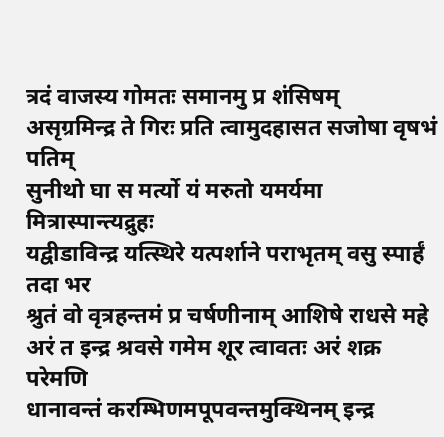त्रदं वाजस्य गोमतः समानमु प्र शंसिषम्
असृग्रमिन्द्र ते गिरः प्रति त्वामुदहासत सजोषा वृषभं पतिम्
सुनीथो घा स मर्त्यो यं मरुतो यमर्यमा मित्रास्पान्त्यद्रुहः
यद्वीडाविन्द्र यत्स्थिरे यत्पर्शाने पराभृतम् वसु स्पार्हं तदा भर
श्रुतं वो वृत्रहन्तमं प्र चर्षणीनाम् आशिषे राधसे महे
अरं त इन्द्र श्रवसे गमेम शूर त्वावतः अरं शक्र परेमणि
धानावन्तं करम्भिणमपूपवन्तमुक्थिनम् इन्द्र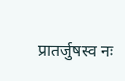प्रातर्जुषस्व नः